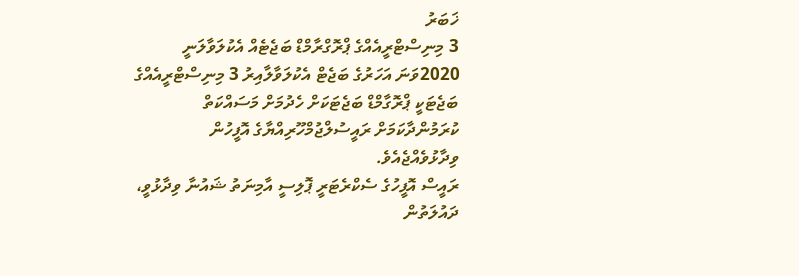ޚަބަރު
3 މިނިސްޓްރީއެއްގެ ޕްރޮގްރާމްޑް ބަޖެޓެއް އެކުލަވާލަނީ
2020ވަނަ އަހަރުގެ ބަޖެޓް އެކުލަވާލާއިރު 3 މިނިސްޓްރީއެއްގެ ބަޖެޓަކީ ޕްރޮގާމްޑް ބަޖެޓަކަށް ހެދުމަށް މަސައްކަތް ކުރަމުންދާކަމަށް ރައީސުލްޖުމްހޫރިއްޔާގެ އޮފީހުން ވިދާޅުވެއްޖެއެވެ.
ރައީސް އޮފީހުގެ ސެކްރެޓަރީ ޕޮލިސީ އާމިނަތު ޝައުނާ ވިދާޅުވީ، ދައުލަތުން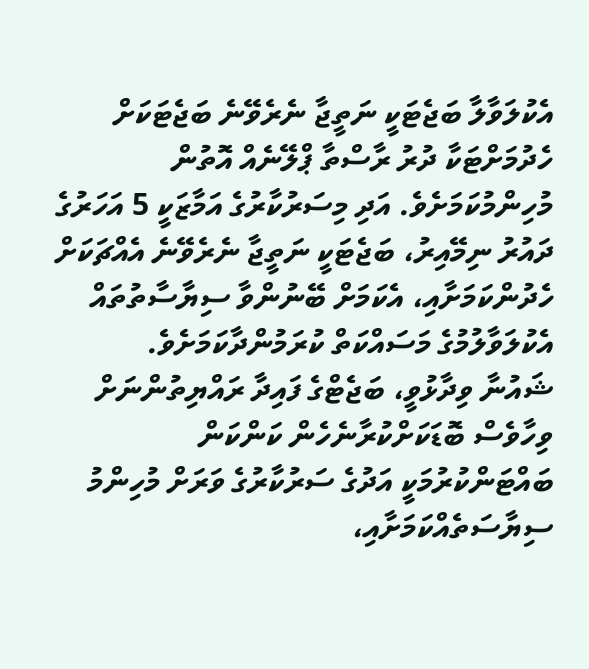އެކުލަވާލާ ބަޖެޓަކީ ނަތީޖާ ނެރެވޭނެ ބަޖެޓަކަށް ހެދުމަށްޓަކާ ދުރު ރާސްތާ ޕްލޭނެއް އޮތުން މުހިންމުކަމަށެވެ. އަދި މިސަރުކާރުގެ އަމާޒަކީ 5 އަހަރުގެ ދައުރު ނިމޭއިރު، ބަޖެޓަކީ ނަތީޖާ ނެރެވޭނެ އެއްޗަކަށް ހެދުންކަމަށާއި، އެކަމަށް ބޭނުންވާ ސިޔާސާތުތައް އެކުލަވާލުމުގެ މަސައްކަތް ކުރަމުންދާކަމަށެވެ.
ޝައުނާ ވިދާޅުވީ، ބަޖެޓްގެ ފައިދާ ރައްޔިތުންނަށް ވިހާވެސް ބޮޑަކަށްކުރާނެހެން ކަންކަން ބައްޓަންކުރުމަކީ އަދުގެ ސަރުކާރުގެ ވަރަށް މުހިންމު ސިޔާސަތެއްކަމަށާއި،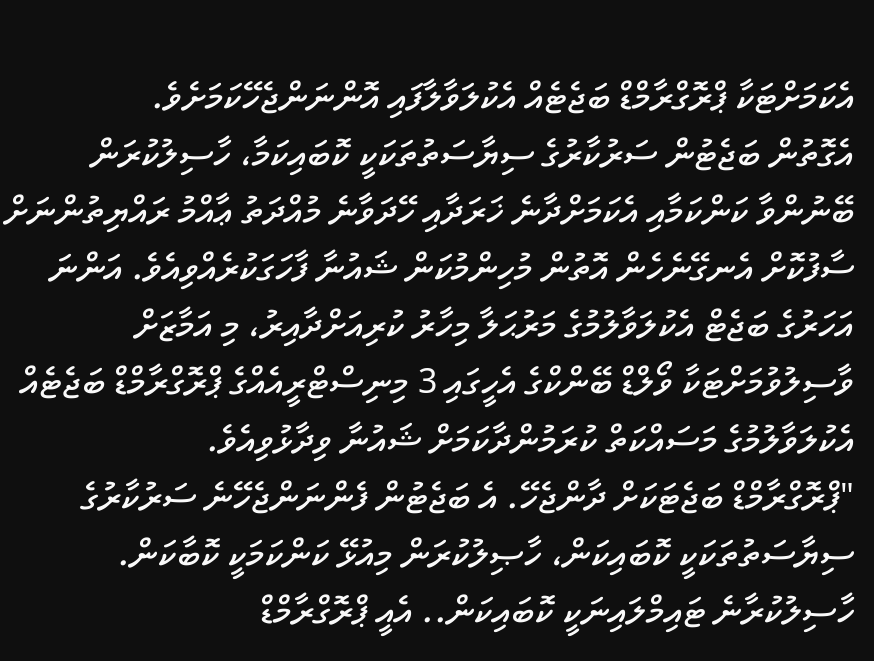އެކަމަށްޓަކާ ޕްރޮގްރާމްޑް ބަޖެޓެއް އެކުލަވާލާފައި އޮންނަންޖެހޭކަމަށެވެ.
އެގޮތުން ބަޖެޓުން ސަރުކާރުގެ ސިޔާސަތުތަކަކީ ކޮބައިކަމާ، ހާސިލުކުރަން ބޭނުންވާ ކަންކަމާއި އެކަމަށްދާނެ ޚަރަދާއި ހޭދަވާނެ މުއްދަތު ޢާއްމު ރައްޔިތުންނަށް ސާފުކޮށް އެނގޭނެހެން އޮތުން މުހިންމުކަން ޝައުނާ ފާހަގަކުރެއްވިއެވެ. އަންނަ އަހަރުގެ ބަޖެޓް އެކުލަވާލުމުގެ މަރުޙަލާ މިހާރު ކުރިއަށްދާއިރު، މި އަމާޒަށް ވާސިލުވުމަށްޓަކާ ވޯލްޑް ބޭންކްގެ އެހީގައި 3 މިނިސްޓްރީއެއްގެ ޕްރޮގްރާމްޑް ބަޖެޓެއް އެކުލަވާލުމުގެ މަސައްކަތް ކުރަމުންދާކަމަށް ޝައުނާ ވިދާޅުވިއެވެ.
"ޕްރޮގްރާމްޑް ބަޖެޓަކަށް ދާންޖެހޭ. އެ ބަޖެޓުން ފެންނަންޖެހޭނެ ސަރުކާރުގެ ސިޔާސަތުތަކަކީ ކޮބައިކަން، ހާޞިލުކުރަން މިއުޅޭ ކަންކަމަކީ ކޮބާކަން. ހާސިލުކުރާނެ ޓައިމްލައިނަކީ ކޮބައިކަން.. އެއީ ޕްރޮގްރާމްޑް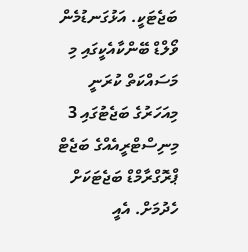ބަޖެޓަކީ. އަޅުގަނޑުމެން ވޯލްޑް ބޭންކާއެކީގައި މި މަސައްކަތް ކުރަނީ މިއަހަރުގެ ބަޖެޓުގައި 3 މިނިސްޓްރީއެއްގެ ބަޖެޓް ޕްރޮގްރާމްޑް ބަޖެޓަކަށް ހެދުމަށް. އެއީ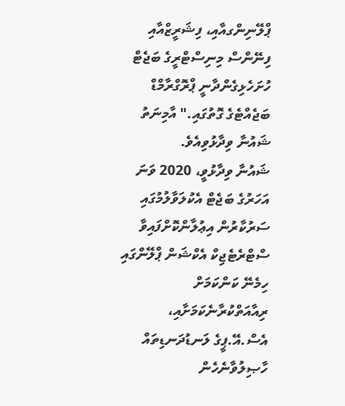ޕްލޭނިންގއާއި، ފިޝަރީޒްއާއި ފިނޭންސް މިނިސްޓްރީގެ ބަޖެޓް ހުށަހެޅިގެންދާނީ ޕްރޮގްރާމްޑް ބަޖެއްޓެގެ ގޮތުގައި." އާމިނަތު ޝައުނާ ވިދާޅުވިއެވެ.
ޝައުނާ ވިދާޅުވީ، 2020 ވަނަ އަހަރުގެ ބަޖެޓް އެކުލަވާލުމުގައި ސަރުކާރުން އިޢުލާންކޮށްފައިވާ ސްޓްރެޓެޖިކް އެކްޝަން ޕްލޭންގައި ހިމެނޭ ކަންކަމަށް ރިއާއަތްކުރާނެކަމަށާއި، އެސް.އޭ.ޕީގެ ލަނޑުދަނޑިތައް ހާޞިލުވާނެހެން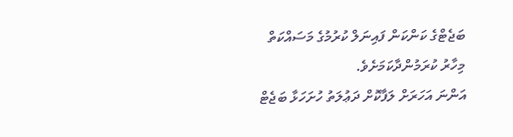ބަޖެޓްގެ ކަންކަން ފައިނަލް ކުރުމުގެ މަސައްކަތް މިހާރު ކުރަމުންދާކަމަށެވެ.
އަންނަ އަހަރަށް ލަފާކޮށް ދަޢުލަތު ހުށަހަޅާ ބަޖެޓް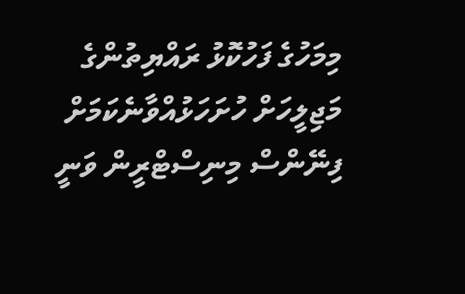މިމަހުގެ ފަހުކޮޅު ރައްޔިތުންގެ މަޖިލީހަށް ހުށަހަޅުއްވާނެކަމަށް ފިނޭންސް މިނިސްޓްރީން ވަނީ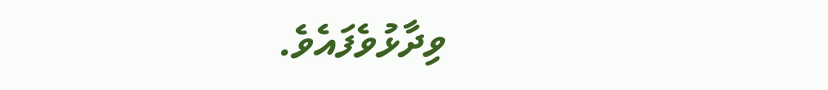ވިދާޅުވެފައެވެ.